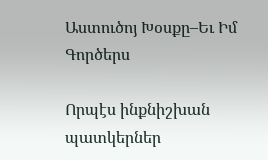Աստուծոյ Խօսքը–Եւ Իմ Գործերս

Որպէս ինքնիշխան պատկերներ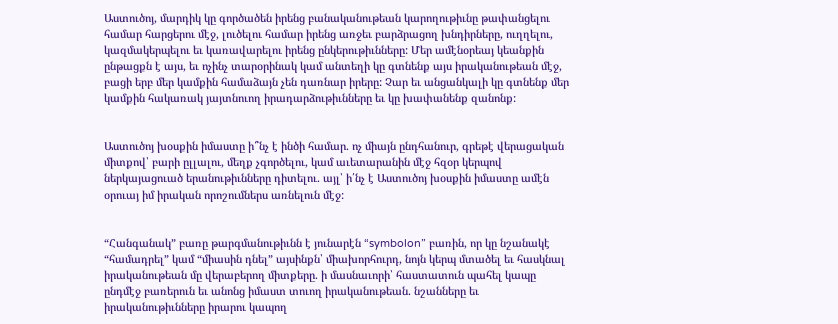Աստուծոյ, մարդիկ կը գործածեն իրենց բանականութեան կարողութիւնը թափանցելու համար հարցերու մէջ, լուծելու համար իրենց առջեւ բարձրացող խնդիրները, ուղղելու, կազմակերպելու եւ կառավարելու իրենց ընկերութիւնները: Մեր ամէնօրեայ կեանքին ընթացքն է այս, եւ ոչինչ տարօրինակ կամ անտեղի կը գտնենք այս իրականութեան մէջ, բացի երբ մեր կամքին համաձայն չեն դառնար իրերը: Չար եւ անցանկալի կը գտնենք մեր կամքին հակառակ յայտնուող իրադարձութիւնները եւ կը խափանենք զանոնք:


Աստուծոյ խօսքին իմաստը ի՞նչ է ինծի համար. ոչ միայն ընդհանուր, գրեթէ վերացական միտքով՝ բարի ըլլալու, մեղք չգործելու, կամ աւետարանին մէջ հզօր կերպով ներկայացուած երանութիւնները դիտելու. այլ՝ ի՛նչ է Աստուծոյ խօսքին իմաստը ամէն օրուայ իմ իրական որոշումներս առնելուն մէջ:


“Հանգանակ” բառը թարգմանութիւնն է յունարէն “symbolon” բառին, որ կը նշանակէ  “համադրել” կամ “միասին դնել” այսինքն՝ միախորհուրդ, նոյն կերպ մտածել եւ հասկնալ իրականութեան մը վերաբերող միտքերը. ի մասնաւորի՝ հաստատուն պահել կապը ընդմէջ բառերուն եւ անոնց իմաստ տուող իրականութեան. նշանները եւ իրականութիւնները իրարու կապող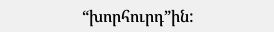“խորհուրդ”ին: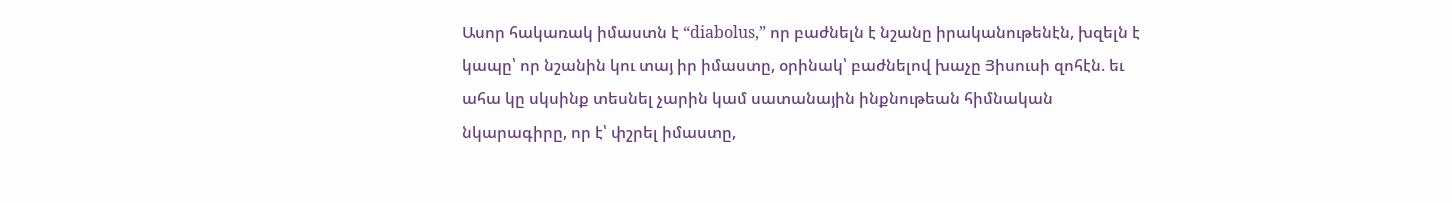Ասոր հակառակ իմաստն է “diabolus,” որ բաժնելն է նշանը իրականութենէն, խզելն է կապը՝ որ նշանին կու տայ իր իմաստը, օրինակ՝ բաժնելով խաչը Յիսուսի զոհէն. եւ ահա կը սկսինք տեսնել չարին կամ սատանային ինքնութեան հիմնական նկարագիրը, որ է՝ փշրել իմաստը,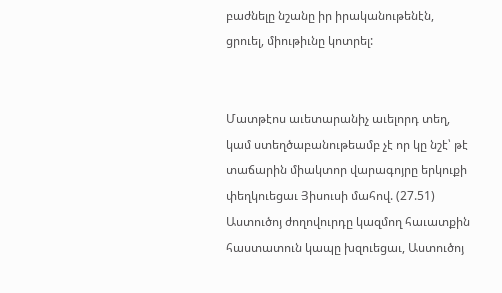բաժնելը նշանը իր իրականութենէն, ցրուել, միութիւնը կոտրել:


Մատթէոս աւետարանիչ աւելորդ տեղ, կամ ստեղծաբանութեամբ չէ որ կը նշէ՝ թէ տաճարին միակտոր վարագոյրը երկուքի փեղկուեցաւ Յիսուսի մահով. (27.51) Աստուծոյ ժողովուրդը կազմող հաւատքին հաստատուն կապը խզուեցաւ, Աստուծոյ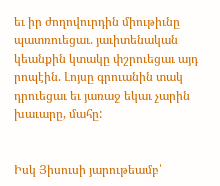եւ իր ժողովուրդին միութիւնը պատռուեցաւ. յաւիտենական կեանքին կտակը փշրուեցաւ այդ րոպէին. Լոյսը գրուանին տակ դրուեցաւ եւ յառաջ եկաւ չարին խաւարը, մահը:


Իսկ Յիսուսի յարութեամբ՝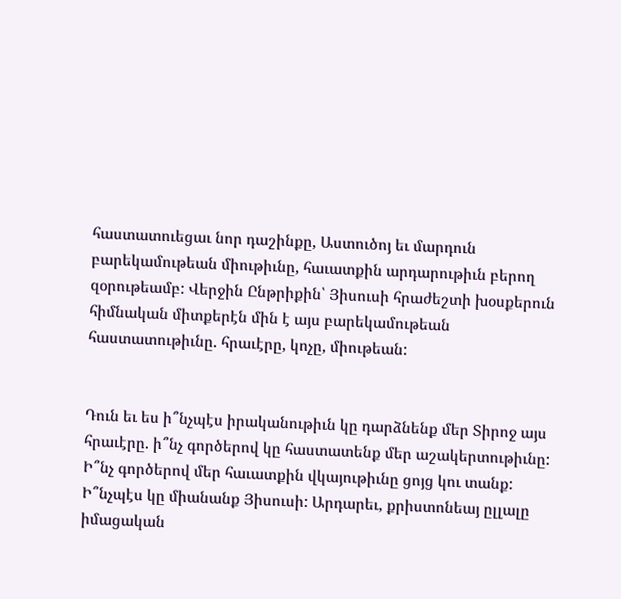հաստատուեցաւ նոր դաշինքը, Աստուծոյ եւ մարդուն բարեկամութեան միութիւնը, հաւատքին արդարութիւն բերող զօրութեամբ: Վերջին Ընթրիքին՝ Յիսուսի հրաժեշտի խօսքերուն հիմնական միտքերէն մին է այս բարեկամութեան հաստատութիւնը. հրաւէրը, կոչը, միութեան:


Դուն եւ ես ի՞նչպէս իրականութիւն կը դարձնենք մեր Տիրոջ այս հրաւէրը. ի՞նչ գործերով կը հաստատենք մեր աշակերտութիւնը: Ի՞նչ գործերով մեր հաւատքին վկայութիւնը ցոյց կու տանք: Ի՞նչպէս կը միանանք Յիսուսի: Արդարեւ, քրիստոնեայ ըլլալը իմացական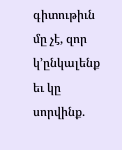գիտութիւն մը չէ, զոր կ’ընկալենք եւ կը սորվինք.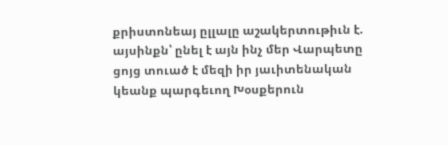քրիստոնեայ ըլլալը աշակերտութիւն է. այսինքն՝ ընել է այն ինչ մեր Վարպետը ցոյց տուած է մեզի իր յաւիտենական կեանք պարգեւող Խօսքերուն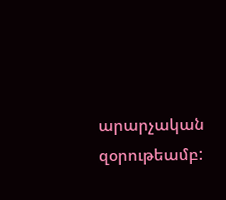արարչական զօրութեամբ: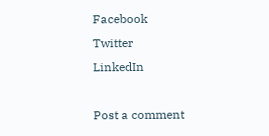Facebook
Twitter
LinkedIn

Post a comment